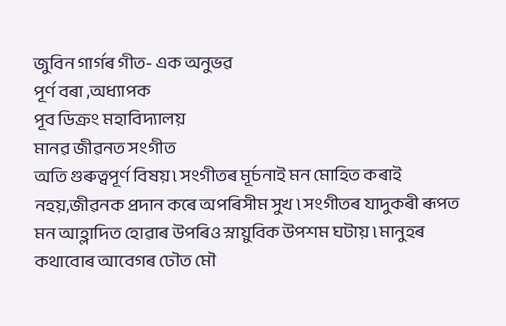জুবিন গাৰ্গৰ গীত- এক অনুভৱ
পূৰ্ণ বৰা ,অধ্যাপক
পূব ডিক্ৰং মহাবিদ্যালয়
মানৱ জীৱনত সংগীত
অতি গুৰুত্বপূৰ্ণ বিষয় ৷ সংগীতৰ মূৰ্চনাই মন মোহিত কৰাই নহয়,জীৱনক প্ৰদান কৰে অপৰিসীম সুখ ৷ সংগীতৰ যাদুকৰী ৰূপত মন আহ্লাদিত হোৱাৰ উপৰিও স্নায়ুবিক উপশম ঘটায় ৷ মানুহৰ কথাবোৰ আবেগৰ ঢৌত মৌ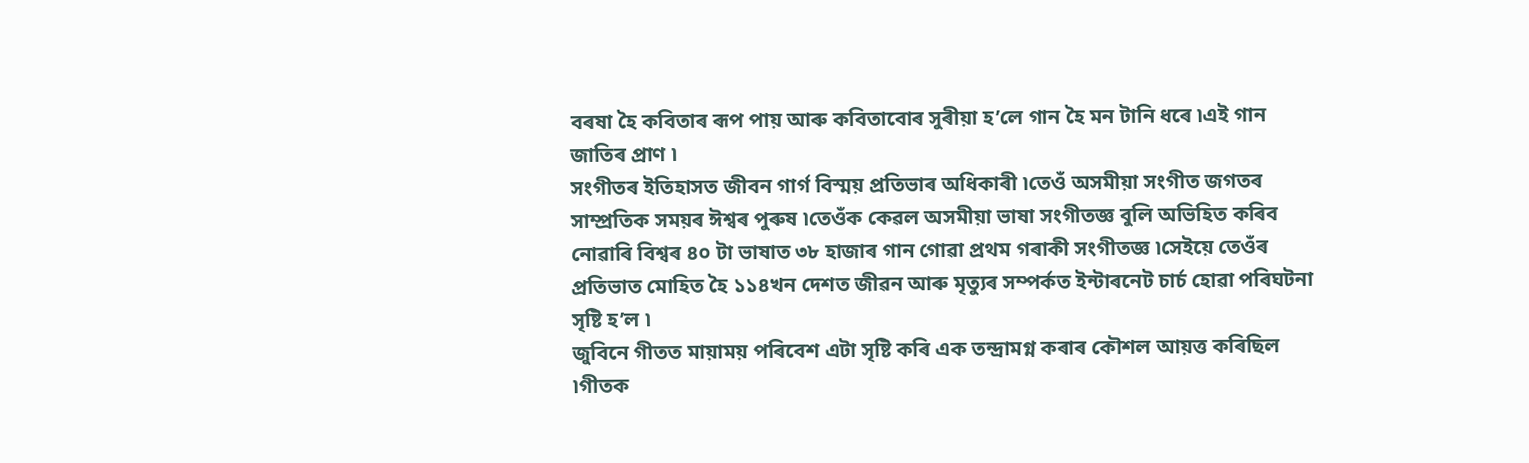বৰষা হৈ কবিতাৰ ৰূপ পায় আৰু কবিতাবোৰ সুৰীয়া হ’লে গান হৈ মন টানি ধৰে ৷এই গান জাতিৰ প্ৰাণ ৷
সংগীতৰ ইতিহাসত জীবন গাৰ্গ বিস্ময় প্ৰতিভাৰ অধিকাৰী ৷তেওঁ অসমীয়া সংগীত জগতৰ সাম্প্ৰতিক সময়ৰ ঈশ্বৰ পুৰুষ ৷তেওঁক কেৱল অসমীয়া ভাষা সংগীতজ্ঞ বুলি অভিহিত কৰিব নোৱাৰি বিশ্বৰ ৪০ টা ভাষাত ৩৮ হাজাৰ গান গোৱা প্ৰথম গৰাকী সংগীতজ্ঞ ৷সেইয়ে তেওঁৰ প্ৰতিভাত মোহিত হৈ ১১৪খন দেশত জীৱন আৰু মৃত্যুৰ সম্পৰ্কত ইন্টাৰনেট চাৰ্চ হোৱা পৰিঘটনা সৃষ্টি হ’ল ৷
জুবিনে গীতত মায়াময় পৰিবেশ এটা সৃষ্টি কৰি এক তন্দ্ৰামগ্ন কৰাৰ কৌশল আয়ত্ত কৰিছিল ৷গীতক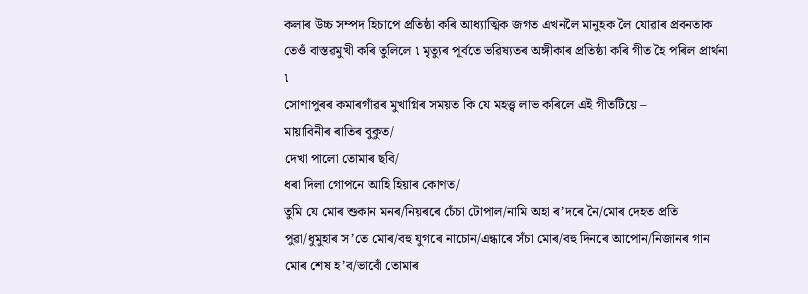কলাৰ উচ্চ সম্পদ হিচাপে প্ৰতিষ্ঠা কৰি আধ্যাত্মিক জগত এখনলৈ মানুহক লৈ যোৱাৰ প্ৰবনতাক তেওঁ বাস্তৱমুখী কৰি তুলিলে ৷ মৃত্যুৰ পূৰ্বতে ভৱিষ্যতৰ অঙ্গীকাৰ প্ৰতিষ্ঠা কৰি গীত হৈ পৰিল প্ৰাৰ্থনা ৷
সোণাপুৰৰ কমাৰগাঁৱৰ মুখাগ্নিৰ সময়ত কি যে মহত্ত্ব লাভ কৰিলে এই গীতটিয়ে –
মায়াবিনীৰ ৰাতিৰ বুকুত/
দেখা পালো তোমাৰ ছবি/
ধৰা দিলা গোপনে আহি হিয়াৰ কোণত/
তুমি যে মোৰ শুকান মনৰ/নিয়ৰৰে চেঁচা টোপাল/নামি অহা ৰ’দৰে নৈ/মোৰ দেহত প্ৰতি পুৱা/ধুমুহাৰ স’তে মোৰ/বহু যুগৰে নাচোন/এন্ধাৰে সঁচা মোৰ/বহু দিনৰে আপোন/নিজানৰ গান মোৰ শেষ হ’ব/ভাবোঁ তোমাৰ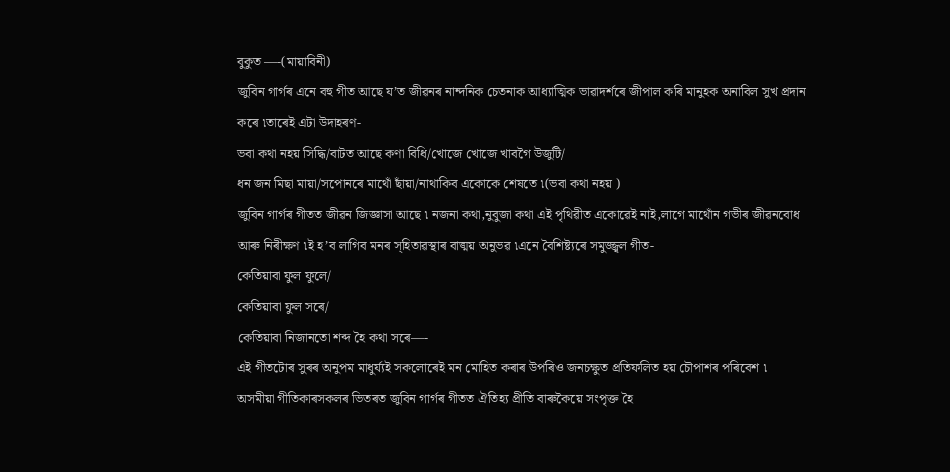বুকুত —-(মায়াবিনী)
জুবিন গাৰ্গৰ এনে বহু গীত আছে য’ত জীৱনৰ নান্দনিক চেতনাক আধ্যাত্মিক ভাৱাদৰ্শৰে জীপাল কৰি মানুহক অনাবিল সুখ প্ৰদান কৰে ৷তাৰেই এটা উদাহৰণ-
ভবা কথা নহয় সিদ্ধি/বাটত আছে কণা বিধি/খোজে খোজে খাবগৈ উজুটি/
ধন জন মিছা মায়া/সপোনৰে মাথোঁ ছাঁয়া/নাথাকিব একোকে শেষতে ৷(ভবা কথা নহয় )
জুবিন গাৰ্গৰ গীতত জীৱন জিজ্ঞাসা আছে ৷ নজনা কথা,নুবুজা কথা এই পৃথিৱীত একোৱেই নাই,লাগে মাথোঁন গভীৰ জীৱনবোধ আৰু নিৰীক্ষণ ৷ই হ’ব লাগিব মনৰ স্হিতাৱস্থাৰ বাঙ্ময় অনুভৱ ৷এনে বৈশিষ্ট্যৰে সমুজ্জ্বল গীত-
কেতিয়াবা ফুল ফুলে/
কেতিয়াবা ফুল সৰে/
কেতিয়াবা নিজানতো শব্দ হৈ কথা সৰে—-
এই গীতটোৰ সুৰৰ অনুপম মাধুৰ্য্যই সকলোৰেই মন মোহিত কৰাৰ উপৰিও জনচক্ষুত প্ৰতিফলিত হয় চৌপাশৰ পৰিবেশ ৷
অসমীয়া গীতিকাৰসকলৰ ভিতৰত জুবিন গাৰ্গৰ গীতত ঐতিহ্য প্ৰীতি বাৰুকৈয়ে সংপৃক্ত হৈ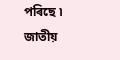পৰিছে ৷ জাতীয়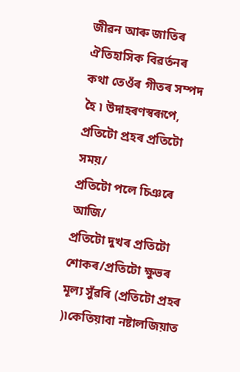জীৱন আৰু জাতিৰ ঐতিহাসিক বিৱৰ্তনৰ কথা তেওঁৰ গীতৰ সম্পদ হৈ ৷ উদাহৰণস্বৰূপে,
প্ৰতিটো প্ৰহৰ প্ৰতিটো সময়/
প্ৰতিটো পলে চিঞৰে আজি/
প্ৰতিটো দুখৰ প্ৰতিটো শোকৰ/প্ৰতিটো ক্ষুভৰ মূল্য সুঁৱৰি (প্ৰতিটো প্ৰহৰ )৷কেতিয়াবা নষ্টালজিয়াত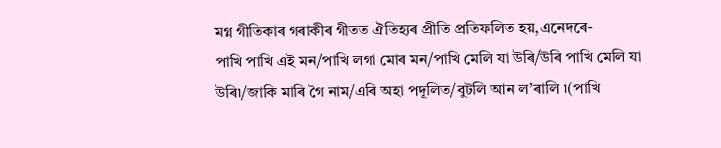মগ্ন গীতিকাৰ গৰাকীৰ গীতত ঐতিহ্যৰ প্ৰীতি প্ৰতিফলিত হয়,এনেদৰে-
পাখি পাখি এই মন/পাখি লগা মোৰ মন/পাখি মেলি যা উৰি/উৰি পাখি মেলি যা উৰি৷/জাকি মাৰি গৈ নাম/এৰি অহা পদূলিত/বুটলি আন ল’ৰালি ৷(পাখি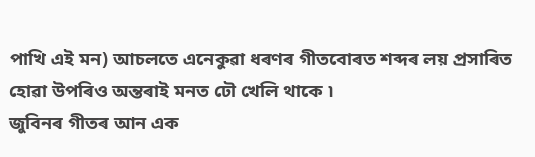পাখি এই মন) আচলতে এনেকুৱা ধৰণৰ গীতবোৰত শব্দৰ লয় প্ৰসাৰিত হোৱা উপৰিও অন্তৰাই মনত ঢৌ খেলি থাকে ৷
জুবিনৰ গীতৰ আন এক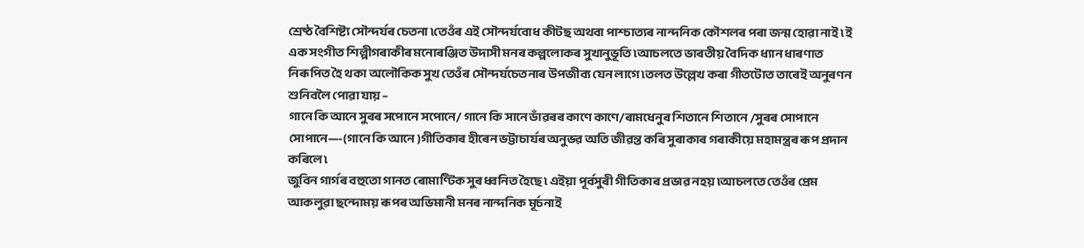শ্ৰেষ্ঠ বৈশিষ্ট্য সৌন্দৰ্যৰ চেতনা ৷তেওঁৰ এই সৌন্দৰ্যবোধ কীটছ অথবা পাশ্চাত্যৰ নান্দনিক কৌশলৰ পৰা জন্ম হোৱা নাই ৷ ই এক সংগীত শিল্পীগৰাকীৰ মনোৰঞ্জিত উদাসী মনৰ কল্পলোকৰ সুখানুভূতি ৷আচলতে ভাৰতীয় বৈদিক ধ্যান ধাৰণাত নিৰূপিত হৈ থকা অলৌকিক সুখ তেওঁৰ সৌন্দৰ্যচেতনাৰ উপজীব্য যেন লাগে ৷তলত উল্লেখ কৰা গীতটোত তাৰেই অনুৰণন শুনিবলৈ পোৱা যায় –
গানে কি আনে সুৰৰ সপোনে সপোনে/ গানে কি সানে ডাঁৱৰৰ কাণে কাণে/ৰামধেনুৰ শিতানে শিতানে /সুৰৰ সোপানে সোপানে—-(গানে কি আনে )গীতিকাৰ হীৰেন ভট্টাচাৰ্যৰ অনুভৱ অতি জীৱন্ত কৰি সুৰাকাৰ গৰাকীয়ে মহামন্ত্ৰৰ ৰূপ প্ৰদান কৰিলে ৷
জুবিন গাৰ্গৰ বহুতো গানত ৰোমাণ্টিক সুৰ ধ্বনিত হৈছে ৷ এইয়া পূৰ্বসুৰী গীতিকাৰ প্ৰভাৱ নহয় ৷আচলতে তেওঁৰ প্ৰেম আকলুৱা ছন্দোময় ৰূপৰ অভিমানী মনৰ নান্দনিক মূৰ্চনাই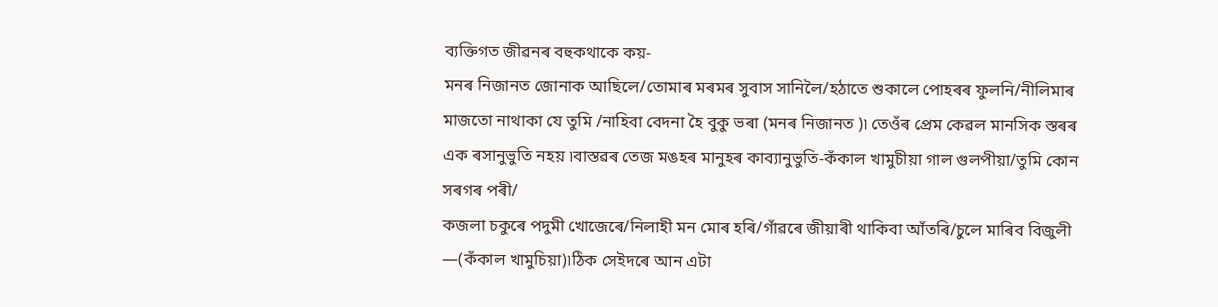ব্যক্তিগত জীৱনৰ বহুকথাকে কয়-
মনৰ নিজানত জোনাক আছিলে/তোমাৰ মৰমৰ সুবাস সানিলৈ/হঠাতে শুকালে পোহৰৰ ফুলনি/নীলিমাৰ মাজতো নাথাকা যে তুমি /নাহিবা বেদনা হৈ বুকু ভৰা (মনৰ নিজানত )৷ তেওঁৰ প্ৰেম কেৱল মানসিক স্তৰৰ এক ৰসানুভুতি নহয় ৷বাস্তৱৰ তেজ মঙহৰ মানুহৰ কাব্যানুভুতি-কঁকাল খামুচীয়া গাল গুলপীয়া/তুমি কোন সৰগৰ পৰী/
কজলা চকুৰে পদুমী খোজেৰে/নিলাহী মন মোৰ হৰি/গাঁৱৰে জীয়াৰী থাকিবা আঁতৰি/চুলে মাৰিব বিজুলী —(কঁকাল খামুচিয়া)৷ঠিক সেইদৰে আন এটা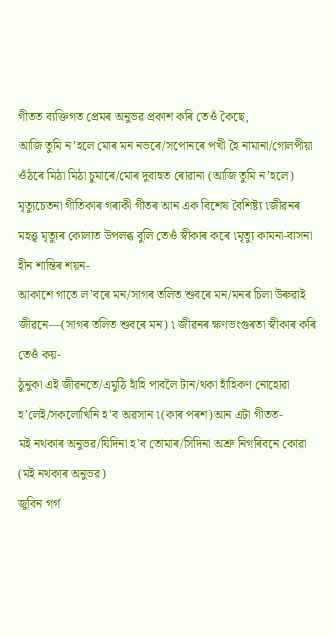গীতত ব্যক্তিগত প্ৰেমৰ অনুভৱ প্ৰকাশ কৰি তেওঁ কৈছে,
আজি তুমি ন’হলে মোৰ মন নভৰে/সপোনৰে পখী হৈ নামানা/গোলপীয়া ওঁঠৰে মিঠা মিঠা চুমাৰে/মোৰ দুবাহুত ৰোৱানা (আজি তুমি ন’হলে)
মৃত্যুচেতনা গীতিকাৰ গৰাকী গীতৰ আন এক বিশেষ বৈশিষ্ট্য ৷জীৱনৰ মহত্ত্ব মৃত্যুৰ কোলাত উপলব্ধ বুলি তেওঁ স্বীকাৰ কৰে ৷মৃত্যু কামনা-বাসনা হীন শান্তিৰ শয়ন-
আকাশে গাতে ল’বৰে মন/সাগৰ তলিত শুবৰে মন/মনৰ চিলা উৰুৱাই জীৱনে—(সাগৰ তলিত শুবৰে মন) ৷ জীৱনৰ ক্ষণভংগুৰতা স্বীকাৰ কৰি তেওঁ কয়-
ঠুনুকা এই জীৱনতে/এমুঠি হাঁহি পাবলৈ টান/থকা হাঁহিকণ নোহোৱা হ’লেই/সকলোখিনি হ’ব অৱসান ৷(কাৰ পৰশ)আন এটা গীতত-
মই নথকাৰ অনুভৱ/যিদিনা হ’ব তোমাৰ/সিদিনা অশ্ৰু নিগৰিবনে কোৱা (মই নথকাৰ অনুভৱ)
জুবিন গৰ্গ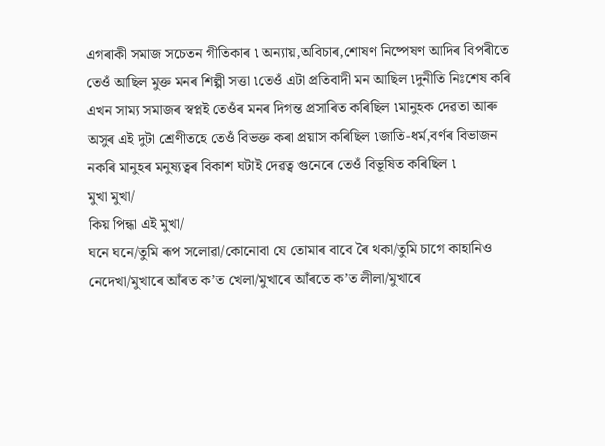এগৰাকী সমাজ সচেতন গীতিকাৰ ৷ অন্যায়,অবিচাৰ,শোষণ নিষ্পেষণ আদিৰ বিপৰীতে তেওঁ আছিল মুক্ত মনৰ শিল্পী সত্তা ৷তেওঁ এটা প্ৰতিবাদী মন আছিল ৷দুনীতি নিঃশেষ কৰি এখন সাম্য সমাজৰ স্বপ্নই তেওঁৰ মনৰ দিগন্ত প্ৰসাৰিত কৰিছিল ৷মানুহক দেৱতা আৰু অসুৰ এই দুটা শ্ৰেণীতহে তেওঁ বিভক্ত কৰা প্ৰয়াস কৰিছিল ৷জাতি-ধৰ্ম,বৰ্ণৰ বিভাজন নকৰি মানুহৰ মনুষ্যত্বৰ বিকাশ ঘটাই দেৱত্ব গুনেৰে তেওঁ বিভূষিত কৰিছিল ৷
মুখা মুখা/
কিয় পিন্ধা এই মুখা/
ঘনে ঘনে/তুমি ৰূপ সলোৱা/কোনোবা যে তোমাৰ বাবে ৰৈ থকা/তুমি চাগে কাহানিও নেদেখা/মুখাৰে আঁৰত ক’ত খেলা/মুখাৰে আঁৰতে ক’ত লীলা/মুখাৰে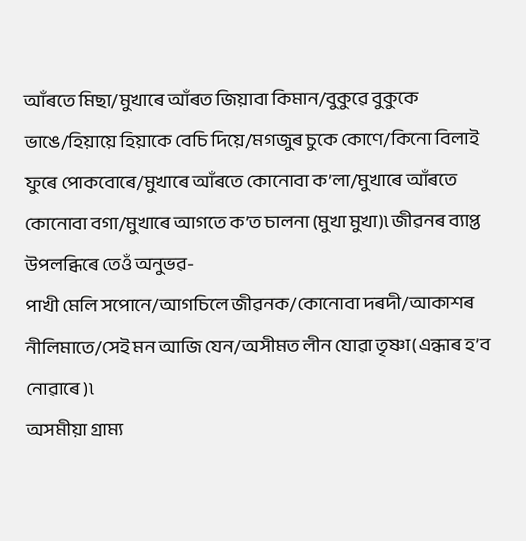আঁৰতে মিছা/মুখাৰে আঁৰত জিয়াবা কিমান/বুকুৱে বুকুকে ভাঙে/হিয়ায়ে হিয়াকে বেচি দিয়ে/মগজুৰ চুকে কোণে/কিনো বিলাই ফুৰে পোকবোৰে/মুখাৰে আঁৰতে কোনোবা ক’লা/মুখাৰে আঁৰতে কোনোবা বগা/মুখাৰে আগতে ক’ত চালনা (মুখা মুখা)৷ জীৱনৰ ব্যাপ্ত উপলব্ধিৰে তেওঁ অনুভৱ-
পাখী মেলি সপোনে/আগচিলে জীৱনক/কোনোবা দৰদী/আকাশৰ নীলিমাতে/সেই মন আজি যেন/অসীমত লীন যোৱা তৃষ্ণা(এন্ধাৰ হ’ব নোৱাৰে )৷
অসমীয়া গ্ৰাম্য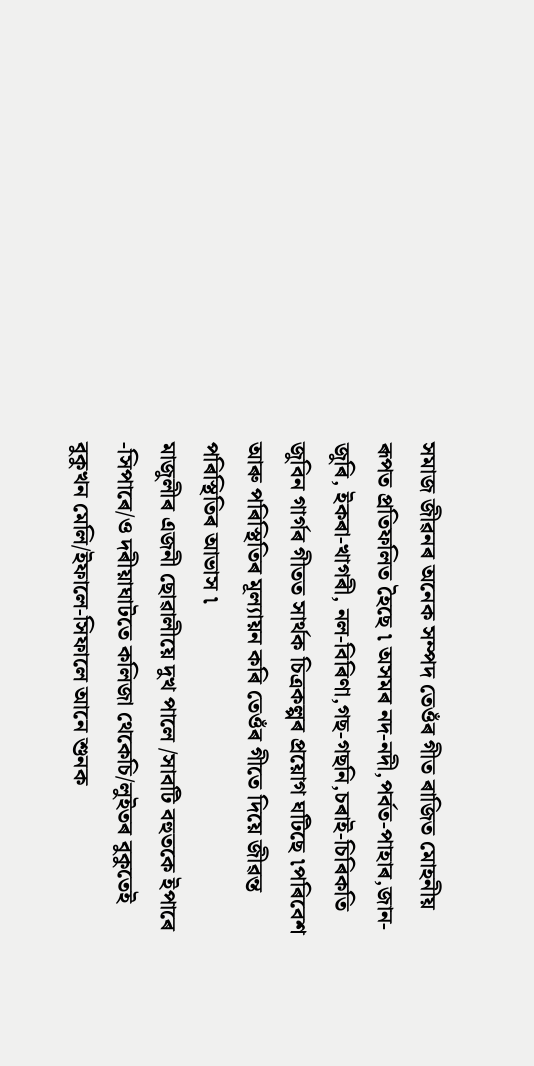সমাজ জীৱনৰ অনেক সম্পদ তেওঁৰ গীত ৰাজিত মোহনীয় ৰূপত প্ৰতিফলিত হৈছে ৷ অসমৰ নদ-নদী,পৰ্বত-পাহাৰ,জান-জুৰি, ইকৰা-খাগৰী, নল-বিৰিণা,গছ-গছনি,চৰাই-চিৰিকতি
জুবিন গাৰ্গৰ গীতত সাৰ্থক চিত্ৰকল্পৰ প্ৰয়োগ ঘটিছে ৷পৰিবেশ আৰু পৰিস্থিতিৰ মূল্যায়ন কৰি তেওঁৰ গীতে দিয়ে জীৱন্ত পৰিস্থিতিৰ আভাস ৷
মাজুলীৰ এজনী ছোৱালীয়ে দুখ পালে /সাবটি বহুতকে ইপাৰে -সিপাৰে/ও দৰীয়াঘাটতে কলিজা থেকেচি/লুইতৰ বুকুতেই বুকুখন মেলি/ইফালে-সিফালে আনে শুনক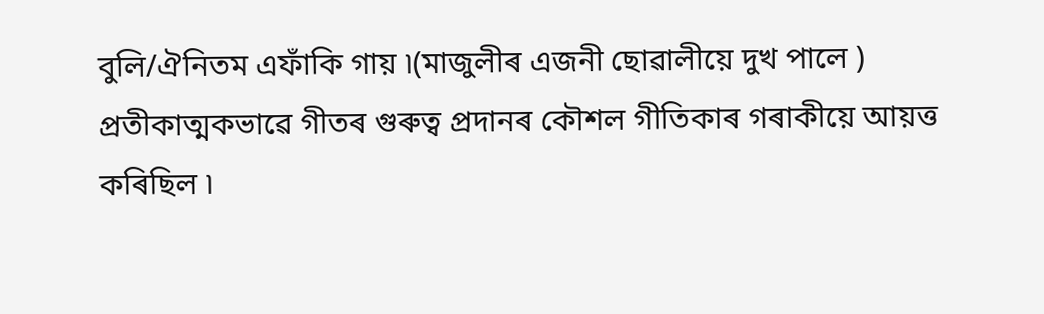বুলি/ঐনিতম এফাঁকি গায় ৷(মাজুলীৰ এজনী ছোৱালীয়ে দুখ পালে )
প্ৰতীকাত্মকভাৱে গীতৰ গুৰুত্ব প্ৰদানৰ কৌশল গীতিকাৰ গৰাকীয়ে আয়ত্ত কৰিছিল ৷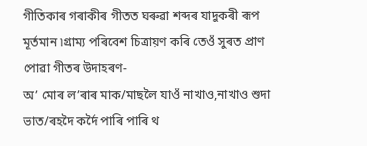গীতিকাৰ গৰাকীৰ গীতত ঘৰুৱা শব্দৰ যাদুকৰী ৰূপ মূৰ্তমান ৷গ্ৰাম্য পৰিবেশ চিত্ৰায়ণ কৰি তেওঁ সুৰত প্ৰাণ পোৱা গীতৰ উদাহৰণ-
অ’ মোৰ ল’ৰাৰ মাক/মাছলৈ যাওঁ নাখাও,নাখাও শুদা ভাত/ৰহদৈ কৰ্দৈ পাৰি পাৰি থ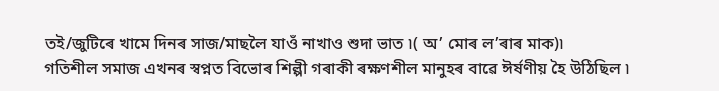তই/জুটিৰে খামে দিনৰ সাজ/মাছলৈ যাওঁ নাখাও শুদা ভাত ৷( অ’ মোৰ ল’ৰাৰ মাক)৷
গতিশীল সমাজ এখনৰ স্বপ্নত বিভোৰ শিল্পী গৰাকী ৰক্ষণশীল মানুহৰ বাৱে ঈৰ্ষণীয় হৈ উঠিছিল ৷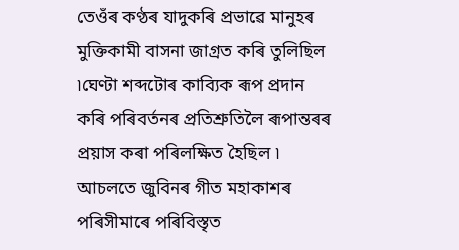তেওঁৰ কণ্ঠৰ যাদুকৰি প্ৰভাৱে মানুহৰ মুক্তিকামী বাসনা জাগ্ৰত কৰি তুলিছিল ৷ঘেণ্টা শব্দটোৰ কাব্যিক ৰূপ প্ৰদান কৰি পৰিবৰ্তনৰ প্ৰতিশ্ৰুতিলৈ ৰূপান্তৰৰ প্ৰয়াস কৰা পৰিলক্ষিত হৈছিল ৷
আচলতে জুবিনৰ গীত মহাকাশৰ পৰিসীমাৰে পৰিবিস্তৃত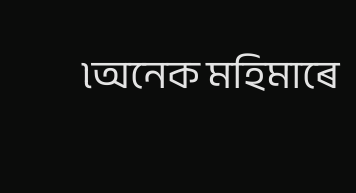৷অনেক মহিমাৰে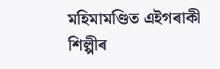মহিমামণ্ডিত এইগৰাকী শিল্পীৰ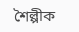শৈল্পীক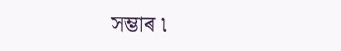সম্ভাৰ ৷